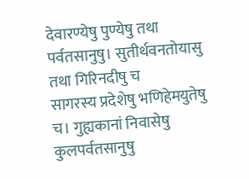देवारण्येषु पुण्येषु तथा पर्वतसानुषु। सुतीर्थवनतोयासु तथा गिरिनदीषु च
सागरस्य प्रदेशेषु भणिहेमयुतेषु च। गुह्यकानां निवासेषु कुलपर्वतसानुषु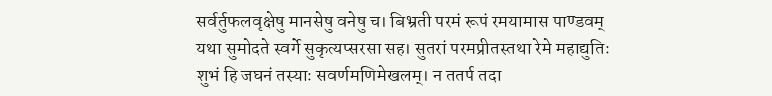सर्वर्तुफलवृक्षेषु मानसेषु वनेषु च। बिभ्रती परमं रूपं रमयामास पाण्डवम्
यथा सुमोदते स्वर्गे सुकृत्यप्सरसा सह। सुतरां परमप्रीतस्तथा रेमे महाद्युतिः
शुभं हि जघनं तस्याः सवर्णमणिमेखलम्। न ततर्प तदा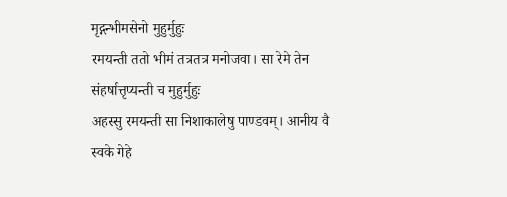मृद्गन्भीमसेनो मुहुर्मुहुः
रमयन्ती ततो भीमं तत्रतत्र मनोजवा। सा रेमे तेन संहर्षात्तृप्यन्ती च मुहुर्मुहुः
अहस्सु रमयन्ती सा निशाकालेषु पाण्डवम्। आनीय वै स्वके गेहे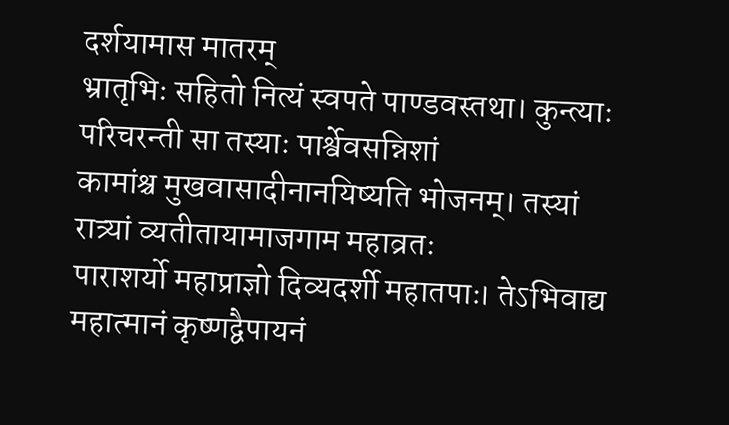दर्शयामास मातरम्
भ्रातृभिः सहितो नित्यं स्वपते पाण्डवस्तथा। कुन्त्याः परिचरन्ती सा तस्याः पार्श्वेवसन्निशां
कामांश्च मुखवासादीनानयिष्यति भोजनम्। तस्यां रात्र्यां व्यतीतायामाजगाम महाव्रतः
पाराशर्यो महाप्राज्ञो दिव्यदर्शी महातपाः। तेऽभिवाद्य महात्मानं कृष्णद्वैपायनं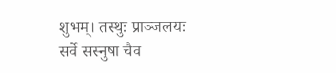शुभम्। तस्थुः प्राञ्जलयः सर्वे सस्नुषा चैव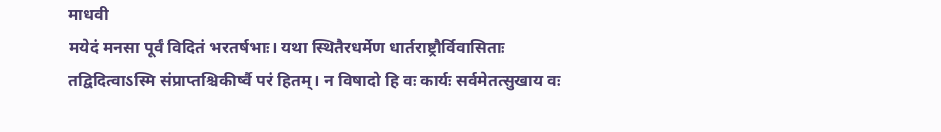माधवी
मयेदं मनसा पूर्वं विदितं भरतर्षभाः। यथा स्थितैरधर्मेण धार्तराष्ट्रौर्विवासिताः
तद्विदित्वाऽस्मि संप्राप्तश्चिकीर्ष्वै परं हितम्। न विषादो हि वः कार्यः सर्वमेतत्सुखाय वः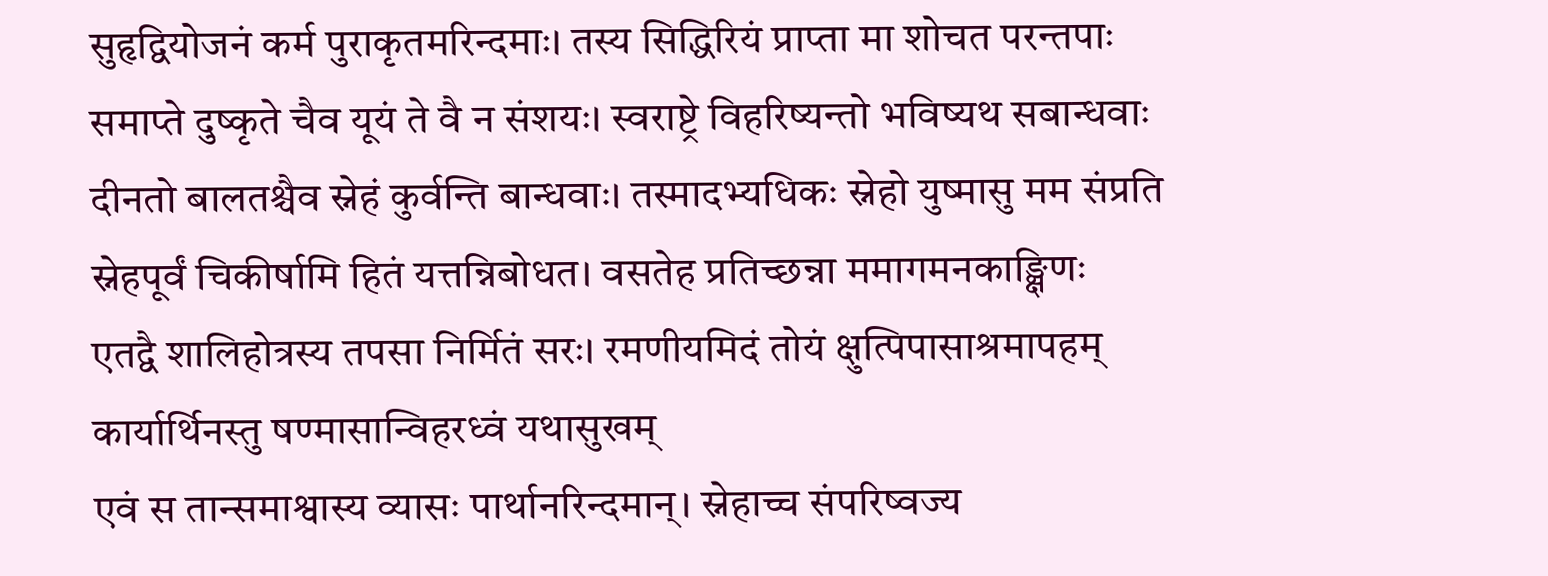सुहृद्वियोजनं कर्म पुराकृतमरिन्दमाः। तस्य सिद्धिरियं प्राप्ता मा शोचत परन्तपाः
समाप्ते दुष्कृते चैव यूयं ते वै न संशयः। स्वराष्ट्रे विहरिष्यन्तो भविष्यथ सबान्धवाः
दीनतो बालतश्चैव स्नेहं कुर्वन्ति बान्धवाः। तस्मादभ्यधिकः स्नेहो युष्मासु मम संप्रति
स्नेहपूर्वं चिकीर्षामि हितं यत्तन्निबोधत। वसतेह प्रतिच्छन्ना ममागमनकाङ्क्षिणः
एतद्वै शालिहोत्रस्य तपसा निर्मितं सरः। रमणीयमिदं तोयं क्षुत्पिपासाश्रमापहम्
कार्यार्थिनस्तु षण्मासान्विहरध्वं यथासुखम्
एवं स तान्समाश्वास्य व्यासः पार्थानरिन्दमान्। स्नेहाच्च संपरिष्वज्य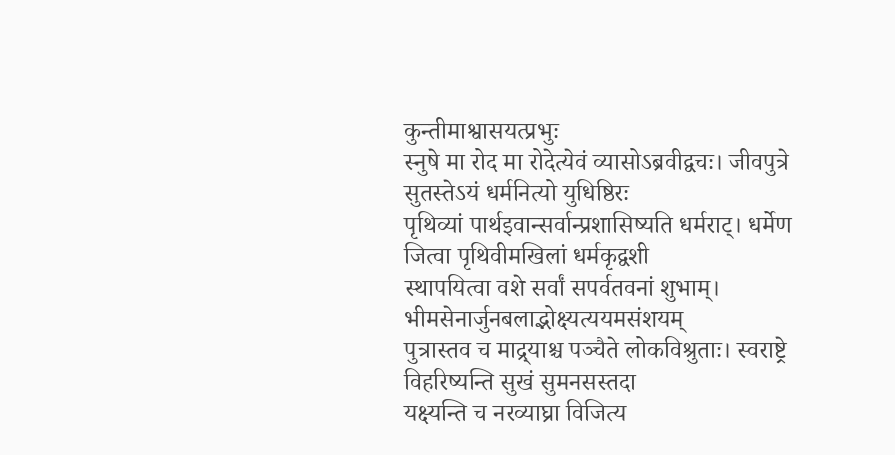कुन्तीमाश्वासयत्प्रभुः
स्नुषे मा रोद मा रोदेत्येवं व्यासोऽब्रवीद्वचः। जीवपुत्रे सुतस्तेऽयं धर्मनित्यो युधिष्ठिरः
पृथिव्यां पार्थइवान्सर्वान्प्रशासिष्यति धर्मराट्। धर्मेण जित्वा पृथिवीमखिलां धर्मकृद्वशी
स्थापयित्वा वशे सर्वां सपर्वतवनां शुभाम्। भीमसेनार्जुनबलाद्भोक्ष्यत्ययमसंशयम्
पुत्रास्तव च माद्र्याश्च पञ्चैते लोकविश्रुताः। स्वराष्ट्रे विहरिष्यन्ति सुखं सुमनसस्तदा
यक्ष्यन्ति च नरव्याघ्रा विजित्य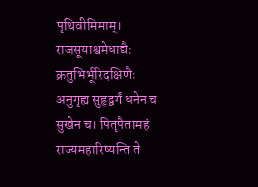पृथिवीमिमाम्। राजसूयाश्वमेधाद्यैः क्रतुभिर्भूरिदक्षिणैः
अनुगृह्य सुहृद्वर्गं धनेन च सुखेन च। पितृपैतामहं राज्यमहारिष्यन्ति ते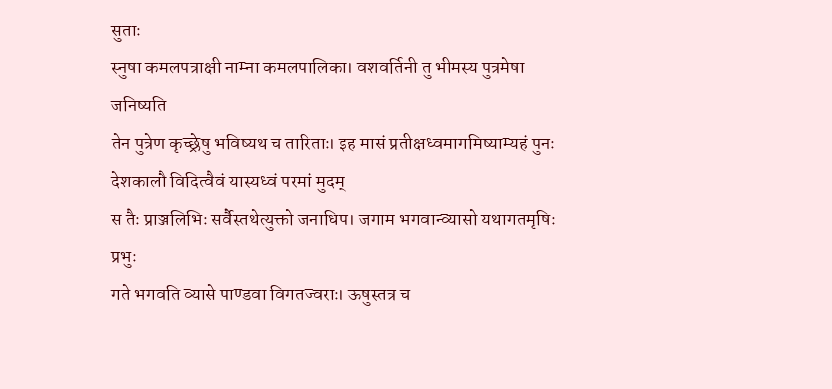सुताः
स्नुषा कमलपत्राक्षी नाम्ना कमलपालिका। वशवर्तिनी तु भीमस्य पुत्रमेषा जनिष्यति
तेन पुत्रेण कृच्छ्रेषु भविष्यथ च तारिताः। इह मासं प्रतीक्षध्वमागमिष्याम्यहं पुनः
देशकालौ विदित्वैवं यास्यध्वं परमां मुदम्
स तैः प्राञ्जलिभिः सर्वैस्तथेत्युक्तो जनाधिप। जगाम भगवान्व्यासो यथागतमृषिः प्रभुः
गते भगवति व्यासे पाण्डवा विगतज्वराः। ऊषुस्तत्र च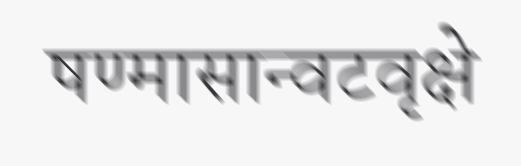षण्मासान्वटवृक्षे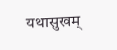यथासुखम्